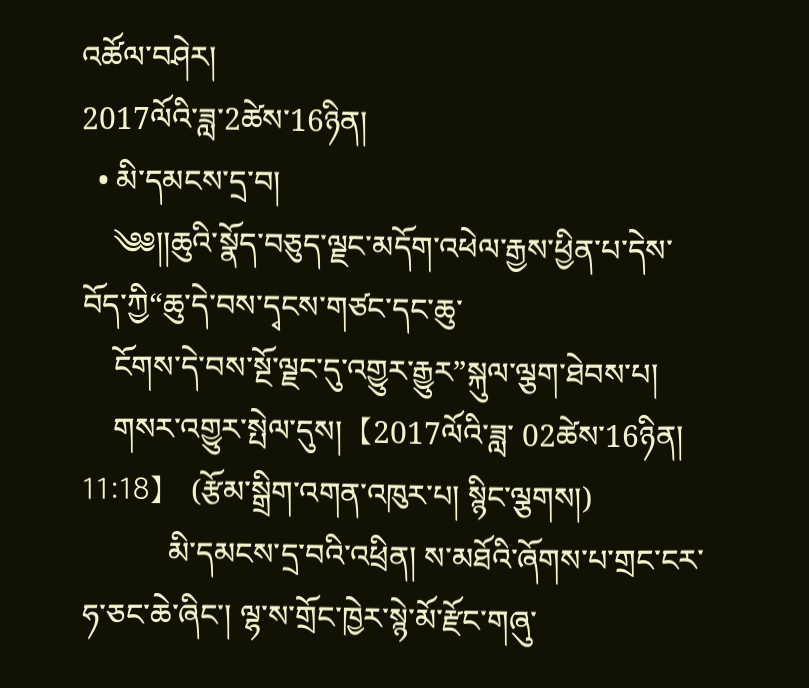འཚོལ་བཤེར།
2017ལོའི་ཟླ་2ཚེས་16ཉིན།
  • མི་དམངས་དྲ་བ།
    ༄༅།།ཆུའི་སྣོད་བཅུད་ལྗང་མདོག་འཕེལ་རྒྱས་ཕྱིན་པ་དེས་བོད་ཀྱི“ཆུ་དེ་བས་དྭངས་གཙང་དང་ཆུ་
    ངོགས་དེ་བས་སྔོ་ལྗང་དུ་འགྱུར་རྒྱུར”སྐུལ་ལྕག་ཐེབས་པ།
    གསར་འགྱུར་སྤེལ་དུས།  【2017ལོའི་ཟླ་ 02ཚེས་16ཉིན། 11:18】   (རྩོམ་སྒྲིག་འགན་འཁུར་པ། སྙིང་ལྕགས།)
           མི་དམངས་དྲ་བའི་འཕྲིན། ས་མཐོའི་ཞོགས་པ་གྲང་ངར་ཧ་ཅང་ཆེ་ཞིང་། ལྷ་ས་གྲོང་ཁྱེར་སྙེ་མོ་རྫོང་གཞུ་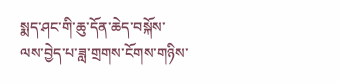སྨད་ཤང་གི་ཆུ་དོན་ཆེད་བསྐོས་ལས་བྱེད་པ་ཟླ་གྲགས་ངོགས་གཉིས་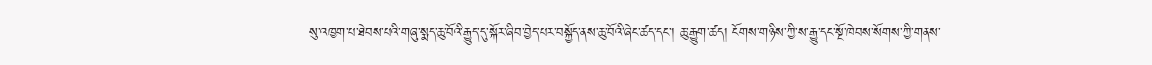སུ་འཁྱག་པ་ཐེབས་པའི་གཞུ་སྨད་ཆུ་བོའི་རྒྱུད་དུ་སྐོར་ཞིབ་བྱེད་པར་བསྐྱོད་ནས་ཆུ་བོའི་ཞེང་ཚད་དང་། ཆུ་རྒྱུག་ཚད། ངོགས་གཉིས་ཀྱི་ས་རྒྱུ་དང་སྔོ་ཁེབས་སོགས་ཀྱི་གནས་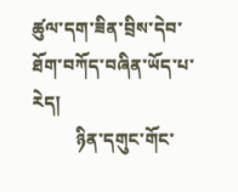ཚུལ་དག་ཟིན་བྲིས་དེབ་ཐོག་བཀོད་བཞིན་ཡོད་པ་རེད།
          ཉིན་དགུང་གོང་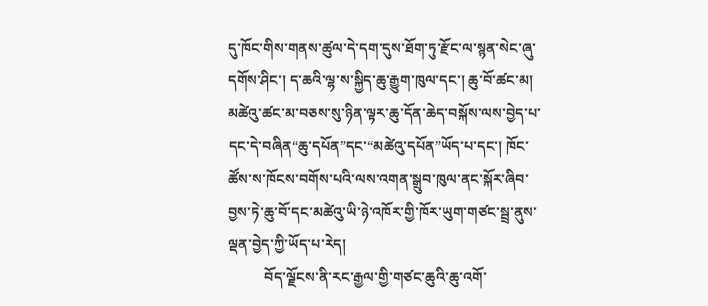དུ་ཁོང་གིས་གནས་ཚུལ་དེ་དག་དུས་ཐོག་ཏུ་རྫོང་ལ་སྙན་སེང་ཞུ་དགོས་ཤིང་། ད་ཆའི་ལྷ་ས་སྐྱིད་ཆུ་རྒྱུག་ཁུལ་དང་། ཆུ་བོ་ཚང་མ། མཚེའུ་ཚང་མ་བཅས་སུ་ཉིན་ལྟར་ཆུ་དོན་ཆེད་བསྐོས་ལས་བྱེད་པ་དང་དེ་བཞིན“ཆུ་དཔོན”དང་“མཚེའུ་དཔོན”ཡོད་པ་དང་། ཁོང་ཚོས་ས་ཁོངས་བགོས་པའི་ལས་འགན་སྒྲུབ་ཁུལ་ནང་སྐོར་ཞིབ་བྱས་ཏེ་ཆུ་བོ་དང་མཚེའུ་ཡི་ཉེ་འཁོར་གྱི་ཁོར་ཡུག་གཙང་སྦྲ་ནུས་ལྡན་བྱེད་ཀྱི་ཡོད་པ་རེད།
          བོད་ལྗོངས་ནི་རང་རྒྱལ་གྱི་གཙང་ཆུའི་ཆུ་འགོ་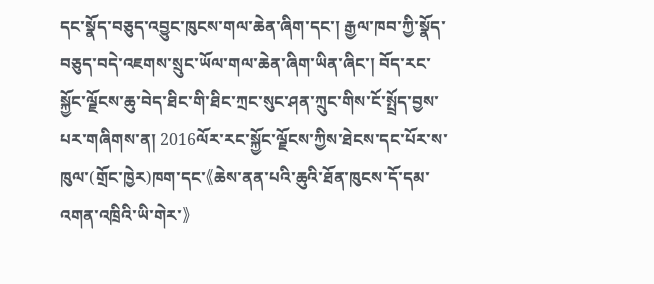དང་སྣོད་བཅུད་འབྱུང་ཁུངས་གལ་ཆེན་ཞིག་དང་། རྒྱལ་ཁབ་ཀྱི་སྣོད་བཅུད་བདེ་འཇགས་སྲུང་ཡོལ་གལ་ཆེན་ཞིག་ཡིན་ཞིང་། བོད་རང་སྐྱོང་ལྗོངས་ཆུ་བེད་ཐིང་གི་ཐིང་ཀྲང་སུང་ཤན་ཀྲུང་གིས་ངོ་སྤྲོད་བྱས་པར་གཞིགས་ན། 2016ལོར་རང་སྐྱོང་ལྗོངས་ཀྱིས་ཐེངས་དང་པོར་ས་ཁུལ་(གྲོང་ཁྱེར)ཁག་དང་《ཆེས་ནན་པའི་ཆུའི་ཐོན་ཁུངས་དོ་དམ་འགན་འཁྲིའི་ཡི་གེར་》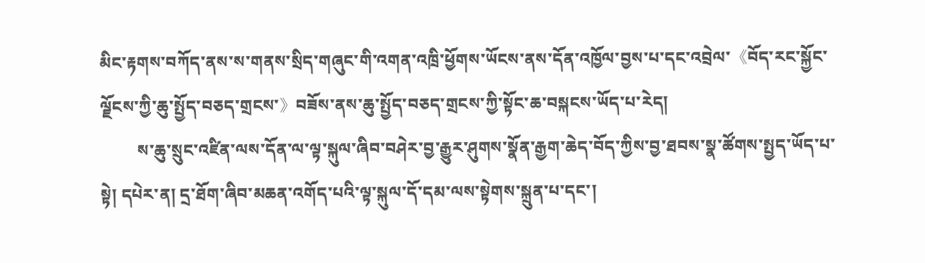མིང་རྟགས་བཀོད་ནས་ས་གནས་སྲིད་གཞུང་གི་འགན་འཁྲི་ཕྱོགས་ཡོངས་ནས་དོན་འཁྱོལ་བྱས་པ་དང་འབྲེལ་《བོད་རང་སྐྱོང་ལྗོངས་ཀྱི་ཆུ་སྤྱོད་བཅད་གྲངས་》བཟོས་ནས་ཆུ་སྤྱོད་བཅད་གྲངས་ཀྱི་སྟོང་ཆ་བསྐངས་ཡོད་པ་རེད།
         ས་ཆུ་སྲུང་འཛིན་ལས་དོན་ལ་ལྟ་སྐུལ་ཞིབ་བཤེར་བྱ་རྒྱུར་ཤུགས་སྣོན་རྒྱག་ཆེད་བོད་ཀྱིས་བྱ་ཐབས་སྣ་ཚོགས་སྤྱད་ཡོད་པ་སྟེ། དཔེར་ན། དྲ་ཐོག་ཞིབ་མཆན་འགོད་པའི་ལྟ་སྐུལ་དོ་དམ་ལས་སྟེགས་སྐྲུན་པ་དང་།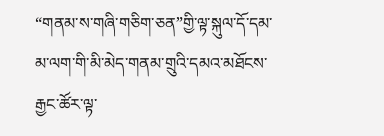“གནམ་ས་གཞི་གཅིག་ཅན”གྱི་ལྟ་སྐུལ་དོ་དམ་མ་ལག་གི་མི་མེད་གནམ་གྲུའི་དམའ་མཐོངས་རྒྱང་ཚོར་ལྟ་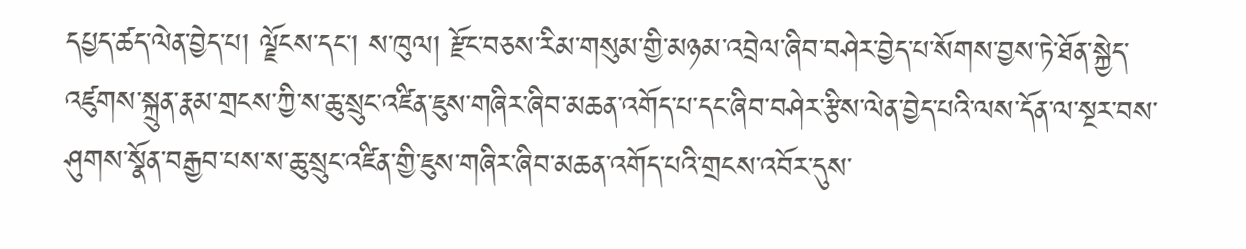དཔྱད་ཚད་ལེན་བྱེད་པ། ལྗོངས་དང་། ས་ཁུལ། རྫོང་བཅས་རིམ་གསུམ་གྱི་མཉམ་འབྲེལ་ཞིབ་བཤེར་བྱེད་པ་སོགས་བྱས་ཏེ་ཐོན་སྐྱེད་འཛུགས་སྐྲུན་རྣམ་གྲངས་ཀྱི་ས་ཆུ་སྲུང་འཛིན་ཇུས་གཞིར་ཞིབ་མཆན་འགོད་པ་དང་ཞིབ་བཤེར་རྩིས་ལེན་བྱེད་པའི་ལས་དོན་ལ་སྔར་བས་ཤུགས་སྣོན་བརྒྱབ་པས་ས་ཆུ་སྲུང་འཛིན་གྱི་ཇུས་གཞིར་ཞིབ་མཆན་འགོད་པའི་གྲངས་འབོར་དུས་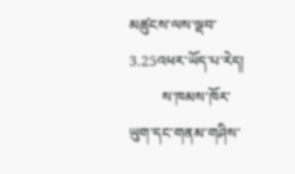མཚུངས་ལས་ལྡབ་3.25འཕར་ཡོད་པ་རེད།
         ས་ཁམས་ཁོར་ཡུག་དང་གནམ་གཤིས་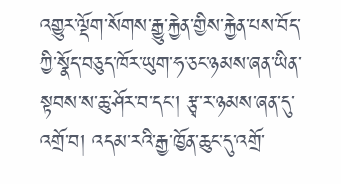འགྱུར་ལྡོག་སོགས་རྒྱུ་རྐྱེན་གྱིས་རྐྱེན་པས་བོད་ཀྱི་སྣོད་བཅུད་ཁོར་ཡུག་ཧ་ཅང་ཉམས་ཞན་ཡིན་སྟབས་ས་ཆུ་ཤོར་བ་དང་། རྩྭ་ར་ཉམས་ཞན་དུ་འགྲོ་བ། འདམ་རའི་རྒྱ་ཁྱོན་ཆུང་དུ་འགྲོ་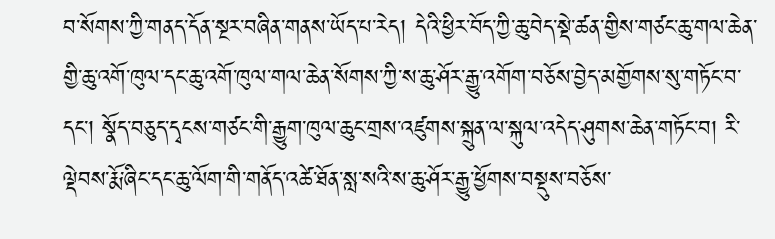བ་སོགས་ཀྱི་གནད་དོན་སྔར་བཞིན་གནས་ཡོད་པ་རེད། དེའི་ཕྱིར་བོད་ཀྱི་ཆུ་བེད་སྡེ་ཚན་གྱིས་གཙང་ཆུ་གལ་ཆེན་གྱི་ཆུ་འགོ་ཁུལ་དང་ཆུ་འགོ་ཁུལ་གལ་ཆེན་སོགས་ཀྱི་ས་ཆུ་ཤོར་རྒྱུ་འགོག་བཅོས་བྱེད་མགྱོགས་སུ་གཏོང་བ་དང་། སྣོད་བཅུད་དྭངས་གཙང་གི་རྒྱུག་ཁུལ་ཆུང་གྲས་འཛུགས་སྐྲུན་ལ་སྐུལ་འདེད་ཤུགས་ཆེན་གཏོང་བ། རི་ལྡེབས་རྨོ་ཞིང་དང་ཆུ་ལོག་གི་གནོད་འཚེ་ཐོན་སླ་སའི་ས་ཆུ་ཤོར་རྒྱུ་ཕྱོགས་བསྡུས་བཅོས་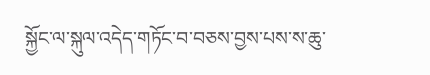སྐྱོང་ལ་སྐུལ་འདེད་གཏོང་བ་བཅས་བྱས་པས་ས་ཆུ་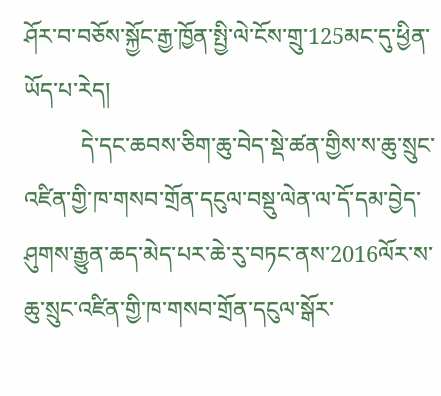ཤོར་བ་བཅོས་སྐྱོང་རྒྱ་ཁྱོན་སྤྱི་ལེ་ངོས་གྲུ་125མང་དུ་ཕྱིན་ཡོད་པ་རེད།
          དེ་དང་ཆབས་ཅིག་ཆུ་བེད་སྡེ་ཚན་གྱིས་ས་ཆུ་སྲུང་འཛིན་གྱི་ཁ་གསབ་གྲོན་དངུལ་བསྡུ་ལེན་ལ་དོ་དམ་བྱེད་ཤུགས་རྒྱུན་ཆད་མེད་པར་ཆེ་རུ་བཏང་ནས་2016ལོར་ས་ཆུ་སྲུང་འཛིན་གྱི་ཁ་གསབ་གྲོན་དངུལ་སྒོར་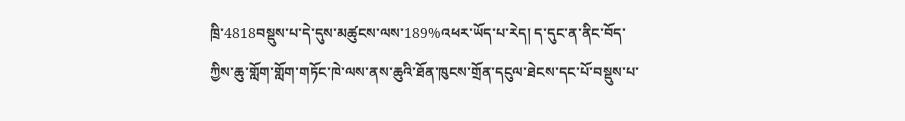ཁྲི་4818བསྡུས་པ་དེ་དུས་མཚུངས་ལས་189%འཕར་ཡོད་པ་རེད། ད་དུང་ན་ནིང་བོད་ཀྱིས་ཆུ་གློག་གློག་གཏོང་ཁེ་ལས་ནས་ཆུའི་ཐོན་ཁུངས་གྲོན་དངུལ་ཐེངས་དང་པོ་བསྡུས་པ་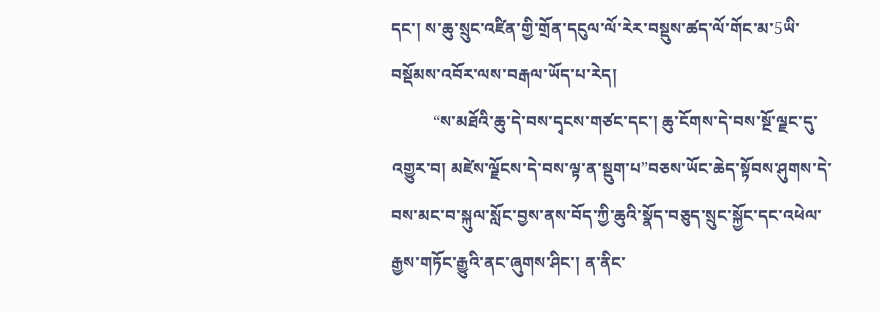དང་། ས་ཆུ་སྲུང་འཛིན་གྱི་གྲོན་དངུལ་ལོ་རེར་བསྡུས་ཚད་ལོ་གོང་མ་5ཡི་བསྡོམས་འབོར་ལས་བརྒལ་ཡོད་པ་རེད།
          “ས་མཐོའི་ཆུ་དེ་བས་དྭངས་གཙང་དང་། ཆུ་ངོགས་དེ་བས་སྔོ་ལྗང་དུ་འགྱུར་བ། མཛེས་ལྗོངས་དེ་བས་ལྟ་ན་སྡུག་པ”བཅས་ཡོང་ཆེད་སྟོབས་ཤུགས་དེ་བས་མང་བ་སྐུལ་སློང་བྱས་ནས་བོད་ཀྱི་ཆུའི་སྣོད་བཅུད་སྲུང་སྐྱོང་དང་འཕེལ་རྒྱས་གཏོང་རྒྱུའི་ནང་ཞུགས་ཤིང་། ན་ནིང་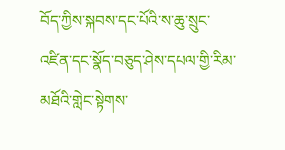བོད་ཀྱིས་སྐབས་དང་པོའི་ས་ཆུ་སྲུང་འཛིན་དང་སྣོད་བཅུད་ཤེས་དཔལ་གྱི་རིམ་མཐོའི་གླེང་སྟེགས་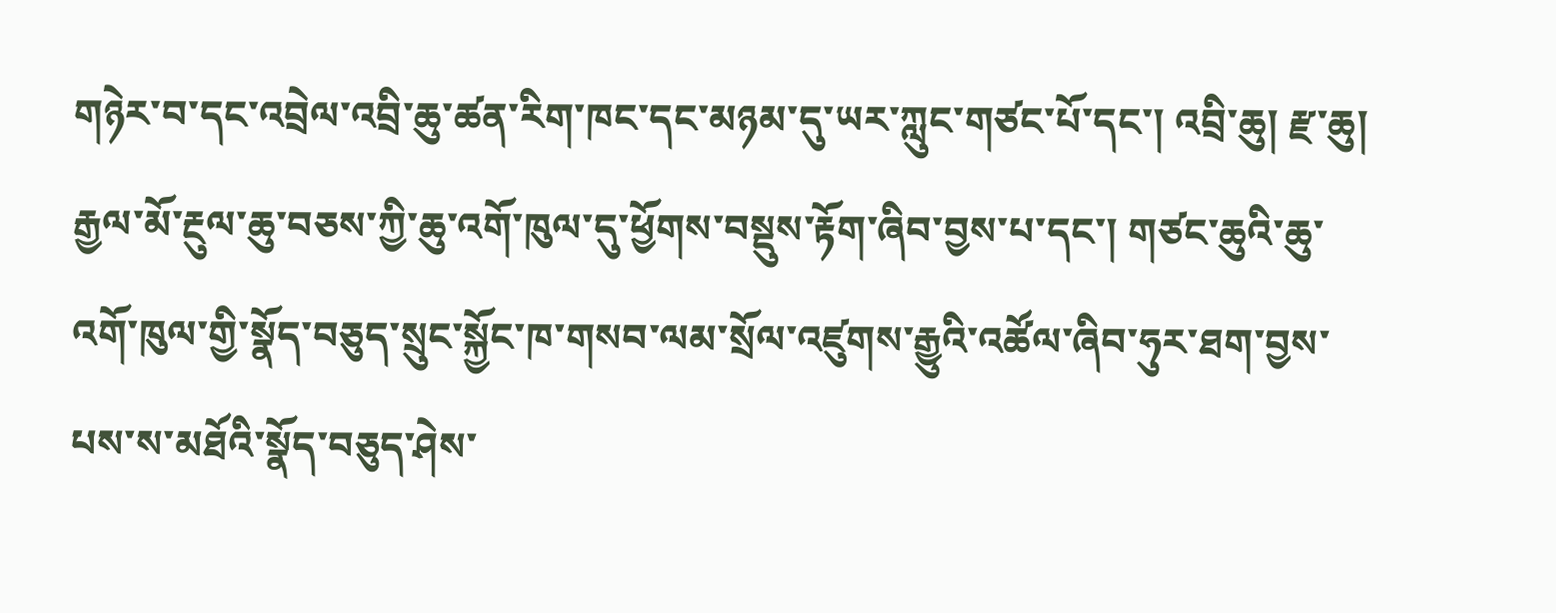གཉེར་བ་དང་འབྲེལ་འབྲི་ཆུ་ཚན་རིག་ཁང་དང་མཉམ་དུ་ཡར་ཀླུང་གཙང་པོ་དང་། འབྲི་ཆུ། རྫ་ཆུ། རྒྱལ་མོ་རྔུལ་ཆུ་བཅས་ཀྱི་ཆུ་འགོ་ཁུལ་དུ་ཕྱོགས་བསྡུས་རྟོག་ཞིབ་བྱས་པ་དང་། གཙང་ཆུའི་ཆུ་འགོ་ཁུལ་གྱི་སྣོད་བཅུད་སྲུང་སྐྱོང་ཁ་གསབ་ལམ་སྲོལ་འཛུགས་རྒྱུའི་འཚོལ་ཞིབ་ཧུར་ཐག་བྱས་པས་ས་མཐོའི་སྣོད་བཅུད་ཤེས་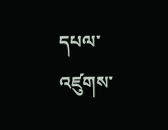དཔལ་འཛུགས་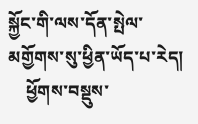སྐྱོང་གི་ལས་དོན་སྤེལ་མགྱོགས་སུ་ཕྱིན་ཡོད་པ་རེད།
    ཕྱོགས་བསྡུས་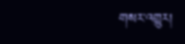གསར་འགྱུར།